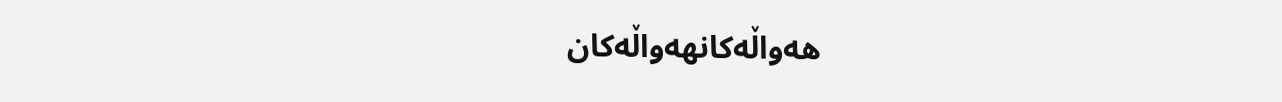هەواڵەکانهەواڵەکان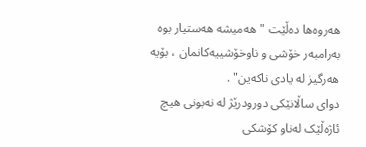ھەروەھا دەڵێت "ھەمیشە ھەستیار بوە بەرامبەر خۆشی و ناوخۆشییەکانمان ، بۆیە ھەرگیز لە یادی ناکەین" .
دوای ساڵانێکی دورودرێژ لە نەبونی ھیچ ئاژەڵێک لەناو کۆشکی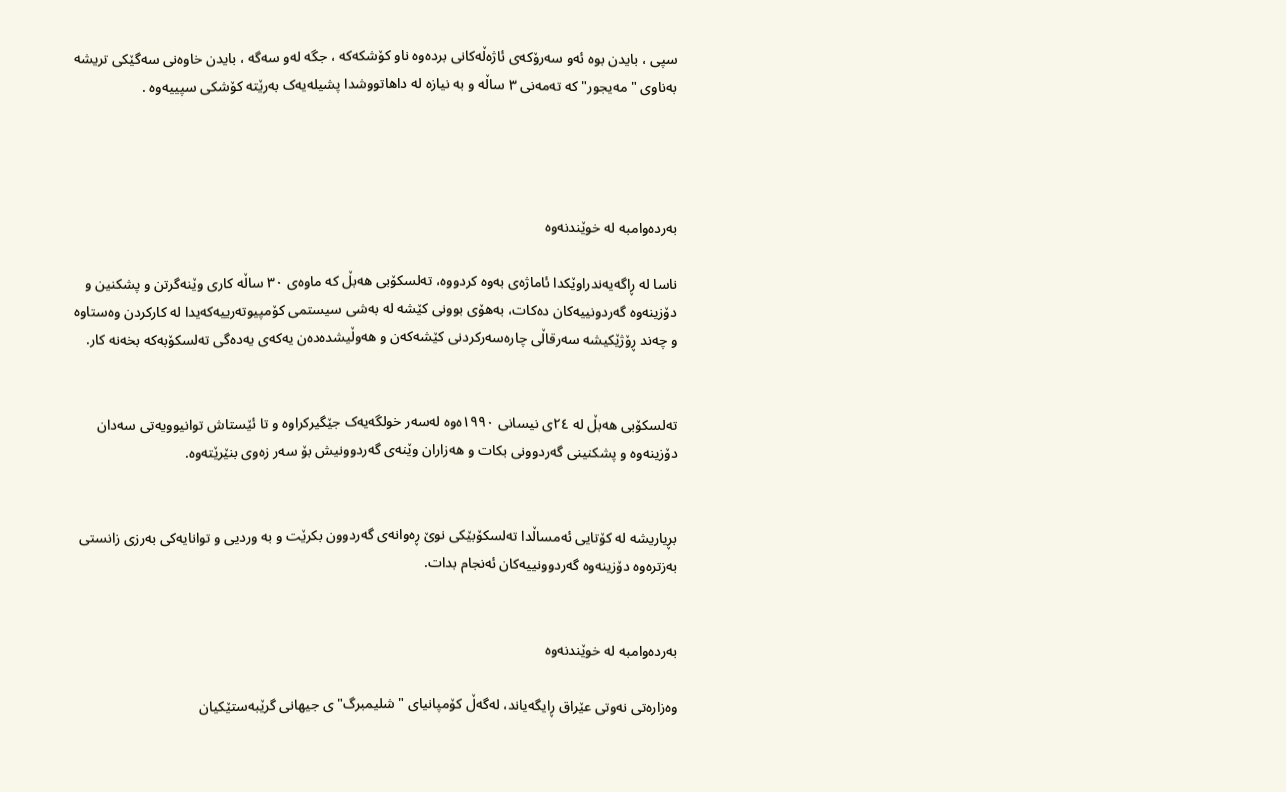سپی ، بایدن بوە ئەو سەرۆکەی ئاژەڵەکانی بردەوە ناو کۆشکەکە ، جگە لەو سەگە ، بایدن خاوەنی سەگێکی تریشە بەناوی "مەیجور" کە تەمەنی ٣ ساڵە و بە نیازە لە داھاتووشدا پشیلەیەک بەرێتە کۆشکی سپییەوە .




بەردەوامبە لە خوێندنەوە

ناسا لە ڕاگەیەندراوێکدا ئاماژەی بەوە کردووە، تەلسکۆبی ھەبڵ کە ماوەی ٣٠ ساڵە کاری وێنەگرتن و پشکنین و دۆزینەوە گەردونییەکان دەکات، بەھۆی بوونی کێشە لە بەشی سیستمی کۆمپیوتەرییەکەیدا لە کارکردن وەستاوە و چەند ڕۆژێکیشە سەرقاڵی چارەسەرکردنی کێشەکەن و ھەوڵیشدەدەن یەکەی یەدەگی تەلسکۆبەکە بخەنە کار.


تەلسکۆبی ھەبڵ لە ٢٤ی نیسانی ١٩٩٠ەوە لەسەر خولگەیەک جێگیرکراوە و تا ئێستاش توانیوویەتی سەدان دۆزینەوە و پشکنینی گەردوونی بکات و ھەزاران وێنەی گەردوونیش بۆ سەر زەوی بنێرێتەوە.


بڕیاریشە لە کۆتایی ئەمساڵدا تەلسکۆبێکی نوێ ڕەوانەی گەردوون بکرێت و بە وردیی و توانایەکی بەرزی زانستی بەزترەوە دۆزینەوە گەردوونییەکان ئەنجام بدات.


بەردەوامبە لە خوێندنەوە

وەزارەتی نەوتی عێراق ڕایگەیاند، لەگەڵ کۆمپانیای "شلیمبرگ"ی جیھانی گرێبەستێکیان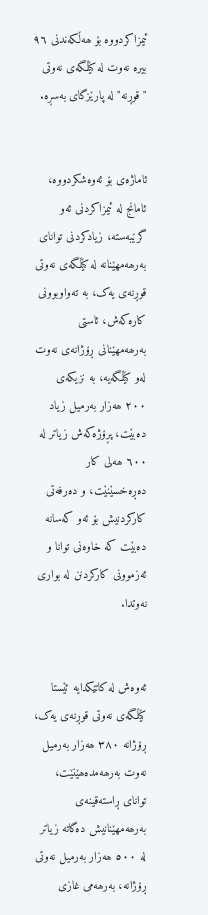ئیمزاکردووە بۆ ھەڵکەندنی ٩٦ بیرە نەوت لە کێڵگەی نەوتی "قوڕنە" لە پارێزگای بەسڕە.


ئاماژەی بۆ ئەوەشکردووە، ئامانج لە ئیمزاکردنی ئەو گرێبەستە، زیادکردنی توانای بەرھەمھێنانە لە کێڵگەی نەوتی قوڕنەی یەک، بە تەواوبوونی کارەکەش، ئاستی بەرھەمھێنانی ڕۆژانەی نەوت لەو کێڵگەیە، بە نزیکەی ٢٠٠ ھەزار بەرمیل زیاد دەبێت، پڕۆژەکەش زیاتر لە ٦٠٠ ھەلی کار دەڕەخسێنێت، و دەرفەتی کارکردنیش بۆ ئەو کەسانە دەبێت کە خاوەنی توانا و ئەزموونی کارکردنن لە بواری نەوتدا.


ئەوەش لە کاتێکدایە ئێستا کێڵگەی نەوتی قوڕنەی یەک، ڕۆژانە ٣٨٠ ھەزار بەرمیل نەوت بەرھەمدەھێنێت، توانای ڕاستەقینەی بەرھەمھێنانیش دەگاتە زیاتر لە ٥٠٠ ھەزار بەرمیل نەوتی ڕۆژانە، بەرھەمی غازی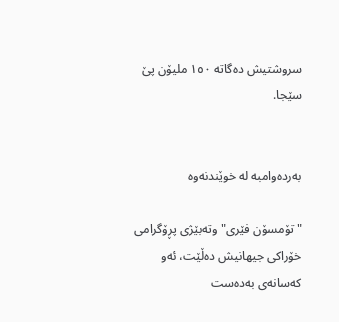سروشتیش دەگاتە ١٥٠ ملیۆن پێ سێجا.


بەردەوامبە لە خوێندنەوە

"تۆمسۆن فێری" وتەبێژی پڕۆگرامی خۆراکی جیھانیش دەڵێت، ئەو کەسانەی بەدەست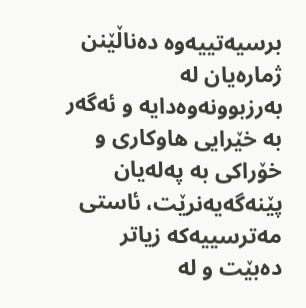برسیەتییەوە دەناڵێنن ژمارەیان لە بەرزبوونەوەدایە و ئەگەر بە خێرایی ھاوکاری و خۆراکی بە پەلەیان پێنەگەیەنرێت، ئاستی مەترسییەکە زیاتر دەبێت و لە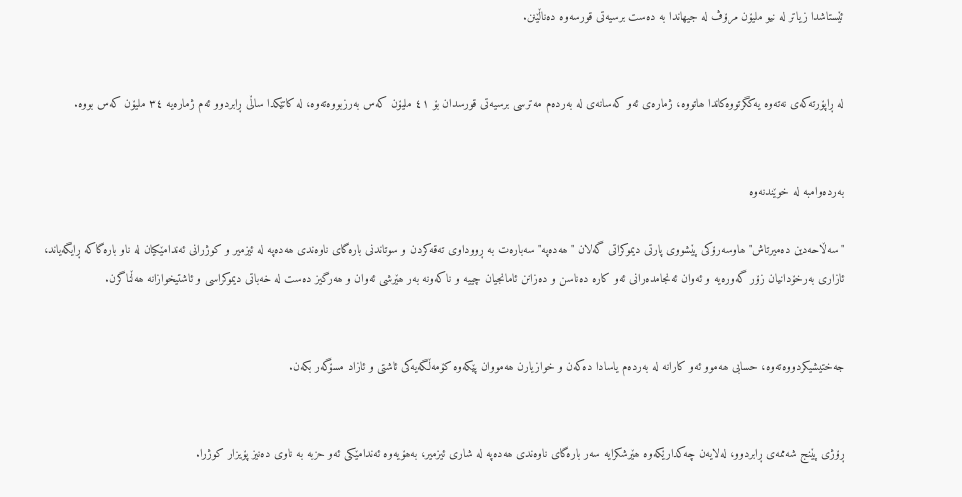ئێستاشدا زیاتر لە نیو ملیۆن مرۆڤ لە جیھاندا بە دەست برسیەتی قورسەوە دەناڵێنن.


لە ڕاپۆرتەکەی نەتەوە یەکگرتووەکاندا ھاتووە، ژمارەی ئەو کەسانەی لە بەردەم مەترسی برسیەتی قورسدان بۆ ٤١ ملیۆن کەس بەرزبووەتەوە، لە کاتێکدا ساڵی ڕابردوو ئەم ژمارەیە ٣٤ ملیۆن کەس بووە.


بەردەوامبە لە خوێندنەوە

"سەڵاحەدین دەمیرتاش" ھاوسەرۆکی پێشووی پارتی دیموکراتی گەلان "ھەدەپە" سەبارەت بە ڕووداوی تەقەکردن و سوتاندنی بارەگای ناوەندی ھەدەپە لە ئیزمیر و کوژرانی ئەندامێکیان لە ناو بارەگاکە ڕایگەیاند، ئازاری بەرخۆدانیان زۆر گەورەیە و ئەوان ئەنجامدەرانی ئەو کارە دەناسن و دەزانن ئامانجیان چییە و ناکەونە بەر ھێرشی ئەوان و ھەرگیز دەست لە خەباتی دیموکراسی و ئاشتیخوازانە ھەڵناگرن.


جەختیشیکردووەتەوە، حسابی ھەموو ئەو کارانە لە بەردەم یاسادا دەکەن و خوازیارن ھەمووان پێکەوە کۆمەڵگەیەکی ئاشتی و ئازاد مسۆگەر بکەن.


ڕۆژی پێنج شەممەی ڕابردوو، لەلایەن چەکدارێکەوە ھێرشکرایە سەر بارەگای ناوەندی ھەدەپە لە شاری ئیزمیر، بەھۆیەوە ئەندامێکی ئەو حزبە بە ناوی دەنیز پۆیزار کوژرا.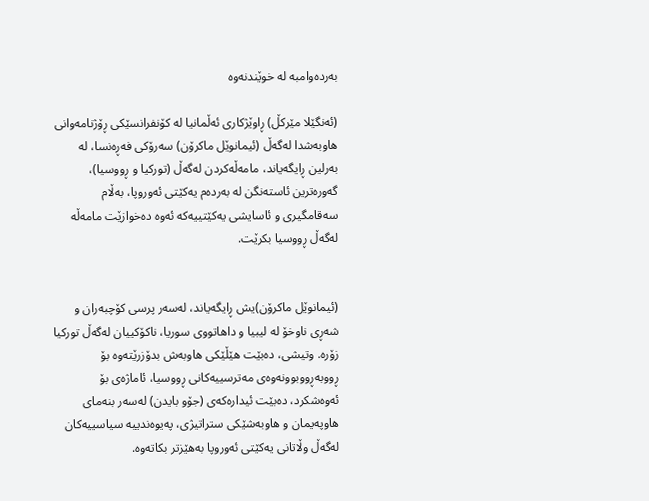بەردەوامبە لە خوێندنەوە

(ئەنگێلا مێرکڵ) ڕاوێژکاری ئەڵمانیا لە کۆنفرانسێکی ڕۆژنامەوانی ھاوبەشدا لەگەڵ (ئیمانوێل ماکرۆن) سەرۆکی فەڕەنسا، لە بەرلین ڕایگەیاند، مامەڵەکردن لەگەڵ (تورکیا و ڕووسیا)، گەورەترین ئاستەنگن لە بەردەم یەکێتی ئەوروپا، بەڵام سەقامگیری و ئاسایشی یەکێتییەکە ئەوە دەخوازێت مامەڵە لەگەڵ ڕووسیا بکرێت.


(ئیمانوێل ماکرۆن)یش ڕایگەیاند، لەسەر پرسی کۆچبەران و شەڕی ناوخۆ لە لیبیا و داھاتووی سوریا، ناکۆکییان لەگەڵ تورکیا زۆرە. وتیشی، دەبێت ھێڵێکی ھاوبەش بدۆزرێتەوە بۆ ڕووبەڕووبوونەوەی مەترسییەکانی ڕووسیا، ئاماژەی بۆ ئەوەشکرد، دەبێت ئیدارەکەی (جۆو بایدن) لەسەر بنەمای ھاوپەیمان و ھاوبەشێکی ستراتیژی، پەیوەندییە سیاسییەکان لەگەڵ وڵاتانی یەکێتی ئەوروپا بەھێزتر بکاتەوە.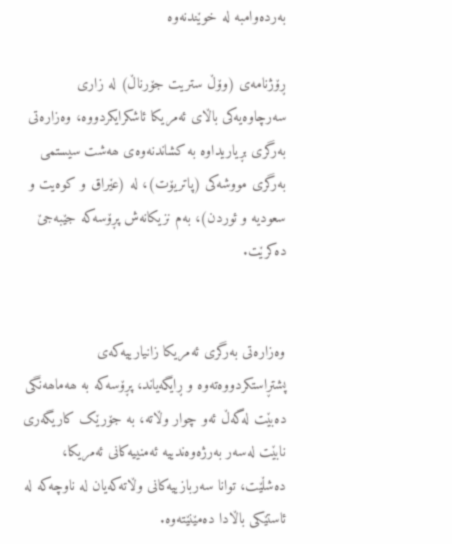بەردەوامبە لە خوێندنەوە

ڕۆژنامەی (وۆڵ ستریت جۆرناڵ) لە زاری سەرچاوەیەکی باڵای ئەمریکا ئاشکرایکردووە، وەزارەتی بەرگری بڕیاریداوە بە کشاندنەوەی ھەشت سیستمی بەرگری مووشەکی (پاتریۆت)، لە (عێراق و کوەیت و سعودیە و ئوردن)، بەم نزیکانەش پڕۆسەکە جێبەجێ دەکرێت.


وەزارەتی بەرگری ئەمریکا زانیارییەکەی پشتڕاستکردووەتەوە و ڕایگەیاند، پڕۆسەکە بە ھەماھەنگی دەبێت لەگەڵ ئەو چوار وڵاتە، بە جۆرێک کاریگەری نابێت لەسەر بەرژەوەندییە ئەمنییەکانی ئەمریکا، دەشڵێت، توانا سەربازییەکانی وڵاتەکەیان لە ناوچەکە لە ئاستێکی باڵادا دەمێنێتەوە.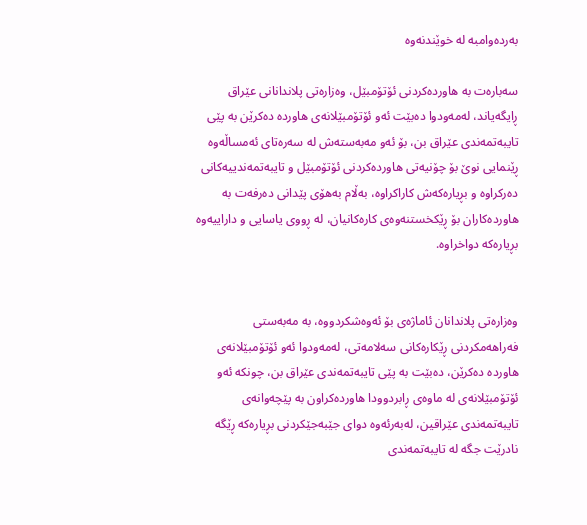بەردەوامبە لە خوێندنەوە

سەبارەت بە ھاوردەکردنی ئۆتۆمبێل، وەزارەتی پلاندانانی عێراق ڕایگەیاند، لەمەودوا دەبێت ئەو ئۆتۆمبێلانەی ھاوردە دەکرێن بە پێی تایبەتمەندی عێراق بن، بۆ ئەو مەبەستەش لە سەرەتای ئەمساڵەوە ڕێنمایی نوێ بۆ چۆنیەتی ھاوردەکردنی ئۆتۆمبێل و تایبەتمەندییەکانی دەرکراوە و بڕیارەکەش کاراکراوە، بەڵام بەھۆی پێدانی دەرفەت بە ھاوردەکاران بۆ ڕێکخستنەوەی کارەکانیان، لە ڕووی یاسایی و داراییەوە بڕیارەکە دواخراوە.


وەزارەتی پلاندانان ئاماژەی بۆ ئەوەشکردووە، بە مەبەستی فەراھەمکردنی ڕێکارەکانی سەلامەتی، لەمەودوا ئەو ئۆتۆمبێلانەی ھاوردە دەکرێن، دەبێت بە پێی تایبەتمەندی عێراق بن، چونکە ئەو ئۆتۆمبێلانەی لە ماوەی ڕابردوودا ھاوردەکراون بە پێچەوانەی تایبەتمەندی عێراقین، لەبەرئەوە دوای جێبەجێکردنی بڕیارەکە ڕێگە نادرێت جگە لە تایبەتمەندی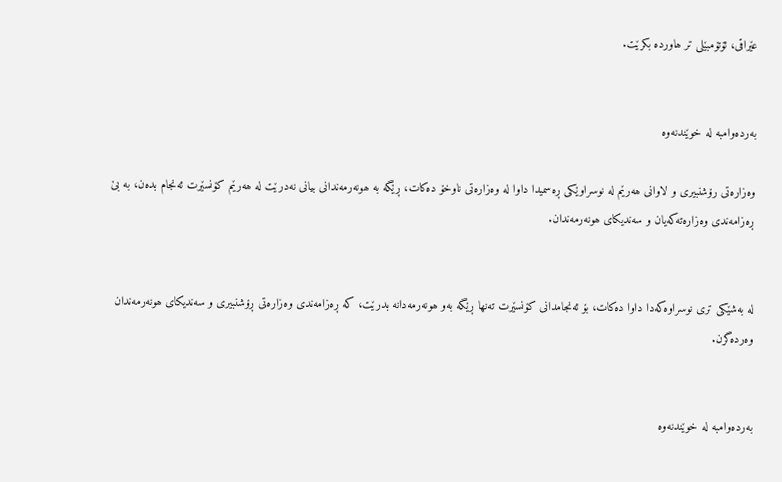عێراقی، ئۆتۆمبێلی تر ھاوردە بکرێت.


بەردەوامبە لە خوێندنەوە

وەزارەتی رۆشنبیری و لاوانی ھەرێم لە نوسراوێکی ڕەسمیدا داوا لە وەزارەتی ناوخۆ دەکات، ڕێگە بە ھونەرمەندانی بیانی نەدرێت لە ھەرێم کۆنسێرت ئەنجام بدەن، بە بێ ڕەزامەندی وەزارەتەکەیان و سەندیکای ھونەرمەندان.


لە بەشێکی تری نوسراوەکەدا داوا دەکات، بۆ ئەنجامدانی کۆنسێرت تەنھا ڕێگە بەو ھونەرمەدانە بدرێت، کە ڕەزامەندی وەزارەتی ڕۆشنبیری و سەندیکای ھونەرمەندان وەردەگرن.


بەردەوامبە لە خوێندنەوە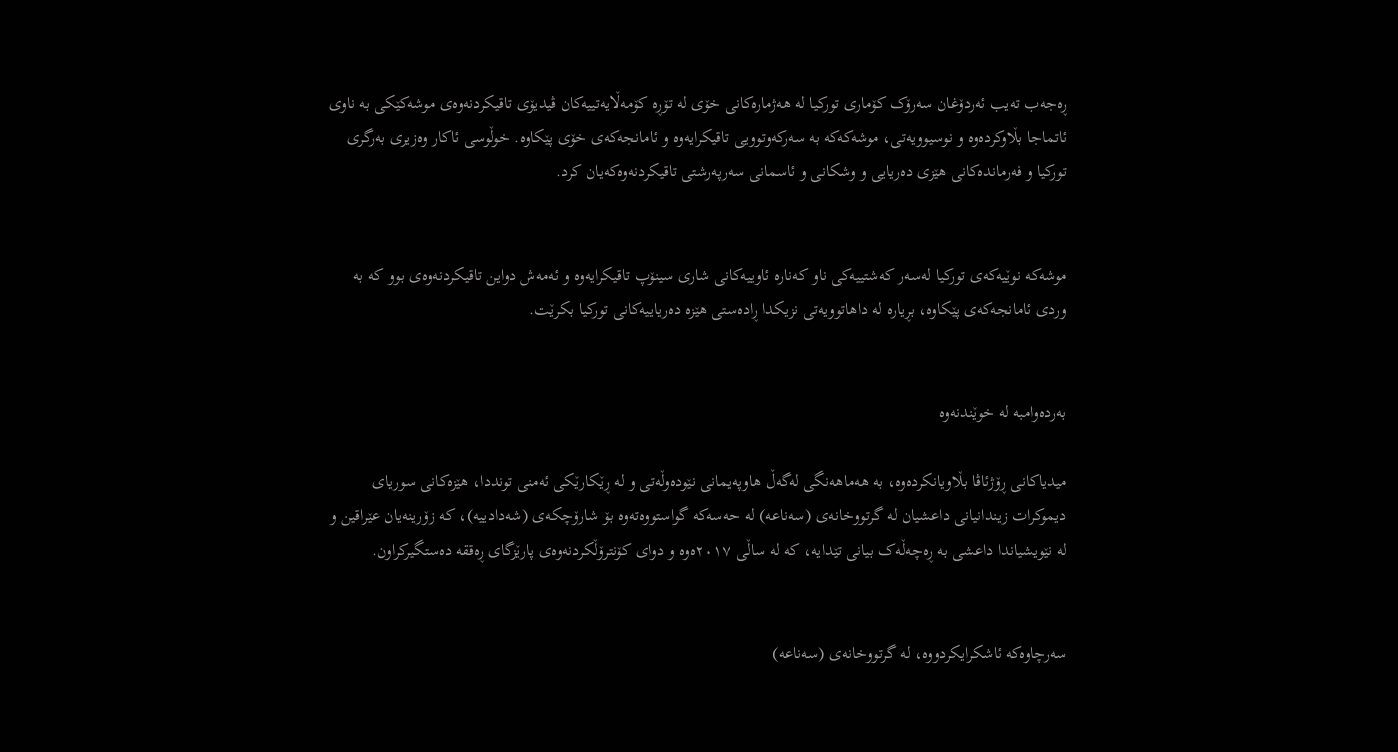ڕەجەب تەیب ئەردۆغان سەرۆک کۆماری تورکیا لە ھەژمارەکانی خۆی لە تۆڕە کۆمەڵایەتییەکان ڤیدیۆی تاقیکردنەوەی موشەکێکی بە ناوی ئاتماجا بڵاوکردەوە و نوسیوویەتی، موشەکەکە بە سەرکەوتوویی تاقیکرایەوە و ئامانجەکەی خۆی پێکاوە. خوڵوسی ئاکار وەزیری بەرگری تورکیا و فەرماندەکانی ھێزی دەریایی و وشکانی و ئاسمانی سەرپەرشتی تاقیکردنەوەکەیان کرد.


موشەکە نوێیەکەی تورکیا لەسەر کەشتییەکی ناو کەنارە ئاوییەکانی شاری سینۆپ تاقیکرایەوە و ئەمەش دواین تاقیکردنەوەی بوو کە بە وردی ئامانجەکەی پێکاوە، بڕیارە لە داھاتوویەتی نزیکدا ڕادەستی ھێزە دەریاییەکانی تورکیا بکرێت.


بەردەوامبە لە خوێندنەوە

میدیاکانی ڕۆژئاڤا بڵاویانکردەوە، بە ھەماھەنگی لەگەڵ ھاوپەیمانی نێودەوڵەتی و لە ڕێکارێکی ئەمنی تونددا، ھێزەکانی سوریای دیموکرات زیندانیانی داعشیان لە گرتووخانەی (سەناعە) لە حەسەکە گواستووەتەوە بۆ شارۆچکەی (شەدادییە)، کە زۆرینەیان عێراقین و لە نێویشیاندا داعشی بە ڕەچەڵەک بیانی تێدایە، کە لە ساڵی ٢٠١٧ەوە و دوای کۆنترۆڵکردنەوەی پارێزگای ڕەققە دەستگیرکراون.


سەرچاوەکە ئاشکرایکردووە، لە گرتووخانەی (سەناعە)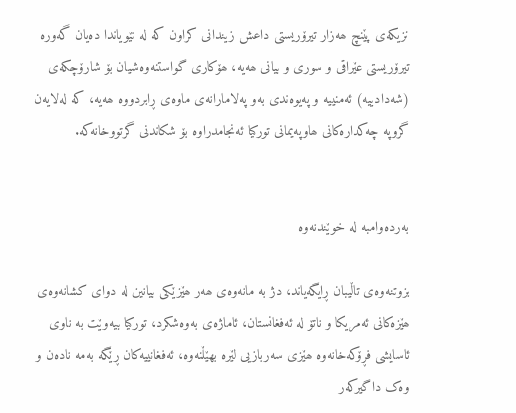نزیکەی پێنچ ھەزار تیرۆریستی داعش زیندانی کراون کە لە نێویاندا دەیان گەورە تیرۆریستی عێراقی و سوری و بیانی ھەیە، ھۆکاری گواستنەوەشیان بۆ شارۆچکەی (شەدادییە) ئەمنییە و پەیوەندی بەو پەلامارانەی ماوەی ڕابردووە ھەیە، کە لەلایەن گروپە چەکدارەکانی ھاوپەیمانی تورکیا ئەنجامدراوە بۆ شکاندنی گرتووخانەکە.


بەردەوامبە لە خوێندنەوە

بزوتنەوەی تاڵیبان ڕایگەیاند، دژ بە مانەوەی ھەر ھێزێکی بیانین لە دوای کشانەوەی ھێزەکانی ئەمریکا و ناتۆ لە ئەفغانستان، ئاماژەی بەوەشکرد، تورکیا بیەوێت بە ناوی ئاسایشی فڕۆکەخانەوە ھێزی سەربازیی لێرە بھێڵنەوە، ئەفغانییەکان ڕێگە بەمە نادەن و وەک داگیرکەر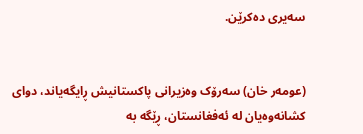سەیری دەکرێن.


(عومەر خان) سەرۆک وەزیرانی پاکستانیش ڕایگەیاند، دوای کشانەوەیان لە ئەفغانستان، ڕێگە بە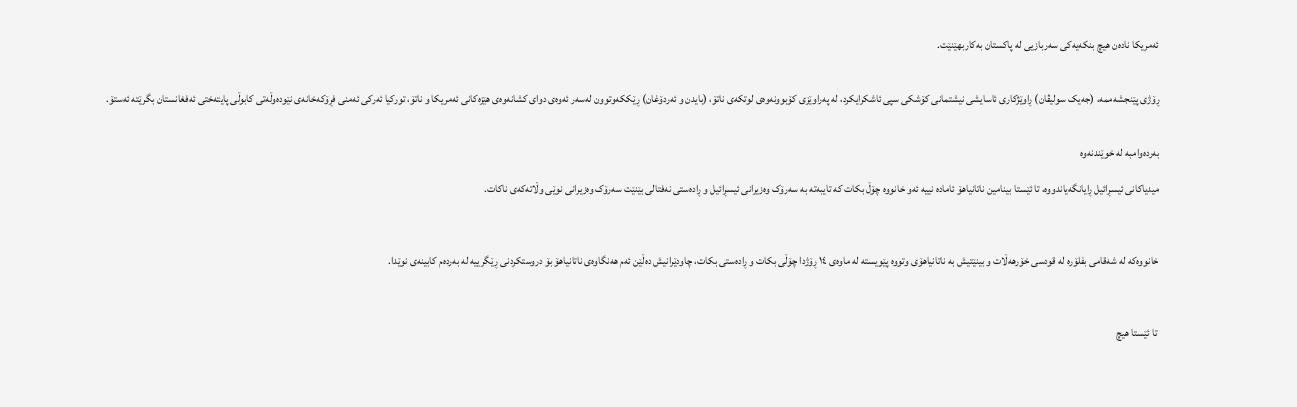ئەمریکا نادەن ھیچ بنکەیەکی سەربازیی لە پاکستان بەکاربھێنێت.


ڕۆژی پێنجشەممە، (جەیک سولیڤان) ڕاوێژکاری ئاسایشی نیشتمانی کۆشکی سپی ئاشکرایکرد، لە پەراوێزی کۆبوونەوەی لوتکەی ناتۆ، (بایدن و ئەردۆغان) ڕێککەوتوون لەسەر ئەوەی دوای کشانەوەی ھێزەکانی ئەمریکا و ناتۆ، تورکیا ئەرکی ئەمنی فڕۆکەخانەی نێودەوڵەتی کابوڵی پایتەختی ئەفغانستان بگرێتە ئەستۆ.


بەردەوامبە لە خوێندنەوە

میدیاکانی ئیسڕائیل ڕایانگەیاندووە، تا ئێستا بینامین ناتانیاھۆ ئامادە نییە ئەو خانووە چۆڵ بکات کە تایبەتە بە سەرۆک وەزیرانی ئیسڕائیل و ڕادەستی نەفتالی بێنێت سەرۆک وەزیرانی نوێی وڵاتەکەی ناکات.



خانووەکە لە شەقامی بفلۆرە لە قودسی خۆرھەڵات و بینێتیش بە ناتانیاھۆی وتووە پێویستە لە ماوەی ١٤ ڕۆژدا چۆڵی بکات و ڕادەستی بکات، چاودێرانیش دەڵێن ئەم ھەنگاوەی ناتانیاھۆ بۆ دروستکردنی ڕێگرییە لە بەردەم کابینەی نوێدا.



 تا ئێستا ھیچ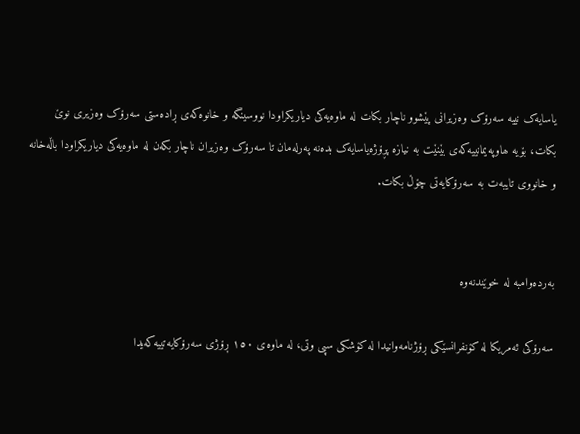یاسایەک نییە سەرۆک وەزیرانی پێشوو ناچار بکات لە ماوەیەکی دیاریکراودا نووسینگە و خانوەکەی ڕادەستی سەرۆک وەزیری نوێ بکات، بۆیە ھاوپەیمانییەکەی بێنێت بە نیازە پڕۆژەیاسایەک بدەنە پەرلەمان تا سەرۆک وەزیران ناچار بکەن لە ماوەیەکی دیاریکراودا باڵەخانە و خانووی تایبەت بە سەرۆکایەتی چۆڵ بکات.


بەردەوامبە لە خوێندنەوە

سەرۆکی ئەمریکا لە کۆنفرانسێکی ڕۆژنامەوانیدا لە کۆشکی سپی وتی، لە ماوەی ١٥٠ ڕۆژی سەرۆکایەتییەکەیدا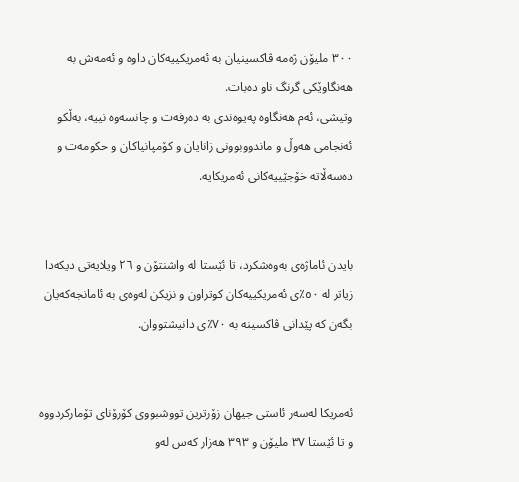٣٠٠ ملیۆن ژەمە ڤاکسینیان بە ئەمریکییەکان داوە و ئەمەش بە ھەنگاوێکی گرنگ ناو دەبات.
وتیشی، ئەم ھەنگاوە پەیوەندی بە دەرفەت و چانسەوە نییە، بەڵکو ئەنجامی ھەوڵ و ماندووبوونی زانایان و کۆمپانیاکان و حکومەت و دەسەڵاتە خۆجێییەکانی ئەمریکایە.


بایدن ئاماژەی بەوەشکرد، تا ئێستا لە واشنتۆن و ٢٦ ویلایەتی دیکەدا زیاتر لە ٥٠٪ی ئەمریکییەکان کوتراون و نزیکن لەوەی بە ئامانجەکەیان بگەن کە پێدانی ڤاکسینە بە ٧٠٪ی دانیشتووان.


ئەمریکا لەسەر ئاستی جیھان زۆرترین تووشبووی کۆرۆنای تۆمارکردووە و تا ئێستا ٣٧ ملیۆن و ٣٩٣ ھەزار کەس لەو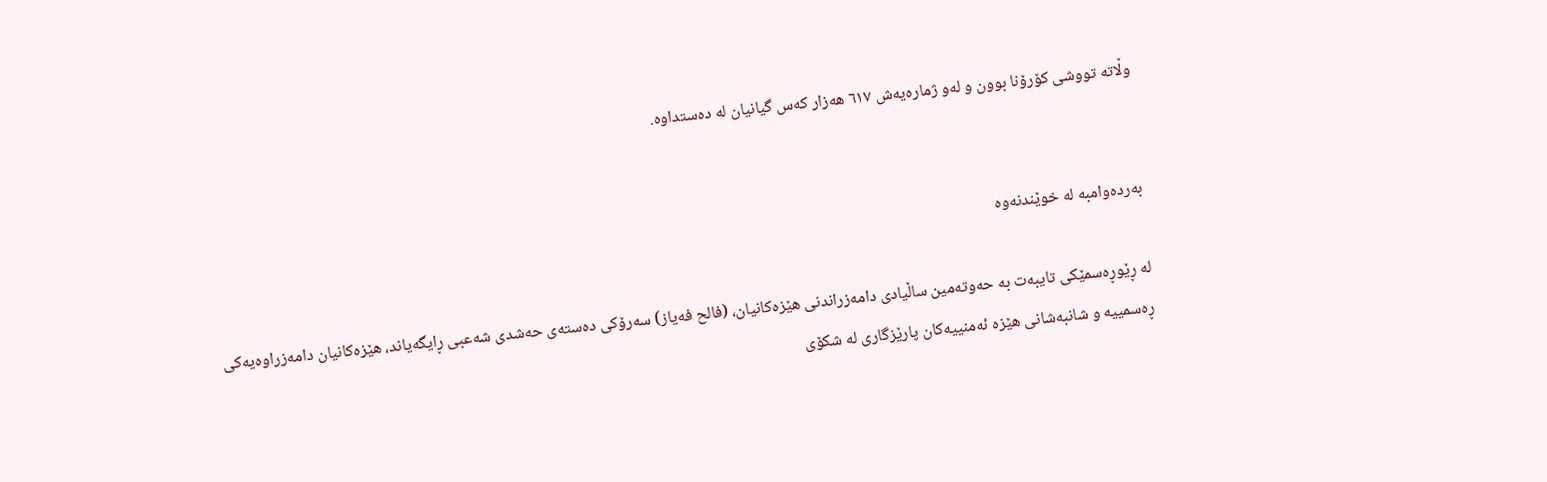وڵاتە تووشی کۆرۆنا بوون و لەو ژمارەیەش ٦١٧ ھەزار کەس گیانیان لە دەستداوە.


بەردەوامبە لە خوێندنەوە

لە ڕێوڕەسمێکی تایبەت بە حەوتەمین ساڵیادی دامەزراندنی ھێزەکانیان، (فالح فەیاز) سەرۆکی دەستەی حەشدی شەعبی ڕایگەیاند، ھێزەکانیان دامەزراوەیەکی ڕەسمییە و شانبەشانی ھێزە ئەمنییەکان پارێزگاری لە شکۆی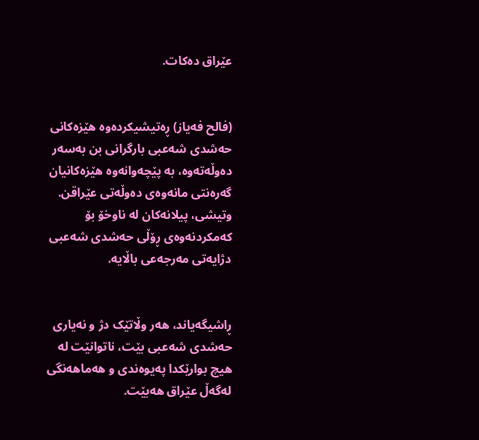عێراق دەکات.


(فالح فەیاز) ڕەتیشیکردەوە ھێزەکانی حەشدی شەعبی بارگرانی بن بەسەر دەوڵەتەوە، بە پێچەوانەوە ھێزەکانیان گەرەنتی مانەوەی دەوڵەتی عێراقن. وتیشی، پیلانەکان لە ناوخۆ بۆ کەمکردنەوەی ڕۆڵی حەشدی شەعبی دژایەتی مەرجەعی باڵایە.


ڕاشیگەیاند، ھەر وڵاتێک دژ و نەیاری حەشدی شەعبی بێت، ناتوانێت لە ھیچ بوارێکدا پەیوەندی و ھەماھەنگی لەگەڵ عێراق ھەبێت.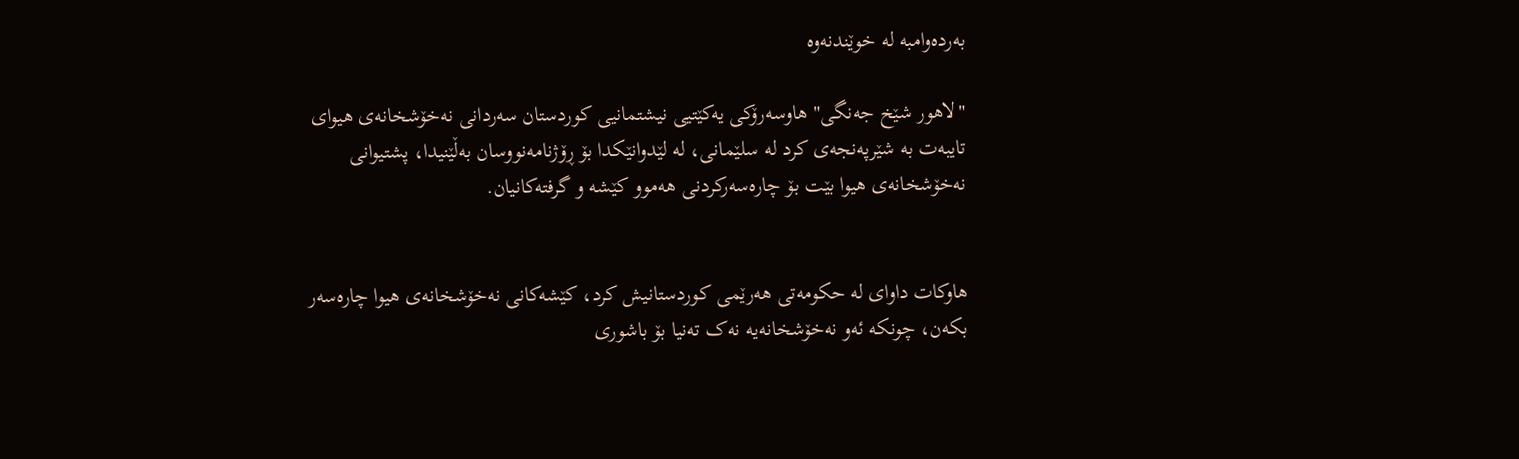بەردەوامبە لە خوێندنەوە

"لاھور شێخ جەنگی" ھاوسەرۆکی یەکێتیی نیشتمانیی کوردستان سەردانی نەخۆشخانەی ھیوای تایبەت بە شێرپەنجەی کرد لە سلێمانی، لە لێدوانێکدا بۆ ڕۆژنامەنووسان بەڵێنیدا، پشتیوانی نەخۆشخانەی ھیوا بێت بۆ چارەسەرکردنی ھەموو کێشە و گرفتەکانیان.


ھاوکات داوای لە حکومەتی ھەرێمی کوردستانیش کرد، کێشەکانی نەخۆشخانەی ھیوا چارەسەر بکەن، چونکە ئەو نەخۆشخانەیە نەک تەنیا بۆ باشوری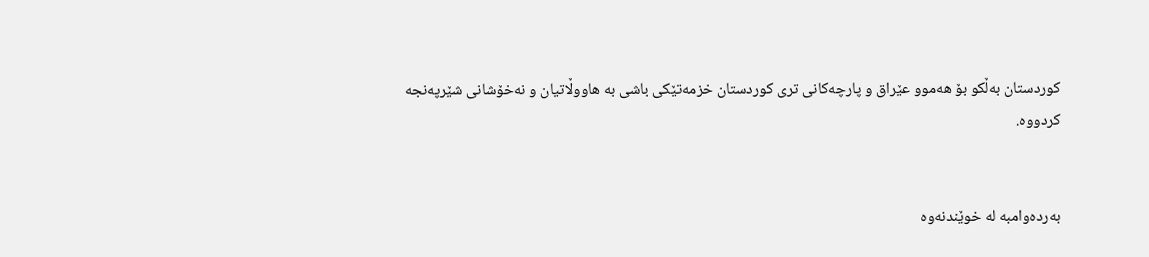کوردستان بەڵکو بۆ ھەموو عێراق و پارچەکانی تری کوردستان خزمەتێکی باشی بە ھاووڵاتیان و نەخۆشانی شێرپەنجە کردووە.


بەردەوامبە لە خوێندنەوە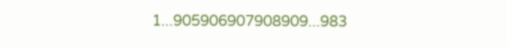1...905906907908909...983